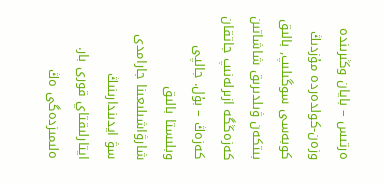ەرتىس – بايان وڭىرىندە وزەن-كولدەردە مۇزدىڭ كوبەسى سوگىلىپ, بالىق بىتكەن ۋىلدىرىق شاشاتىن كەزەڭگە ازىرلەنىپ جاتقان كەزەڭ – بۇل. جالپى وبلىستا بالىق شارۋاشىلىعىنا جارامدى سۋ ايدىندارىنىڭ ايتارلىقتاي قورى بار. ەلىمىزدەگى ەڭ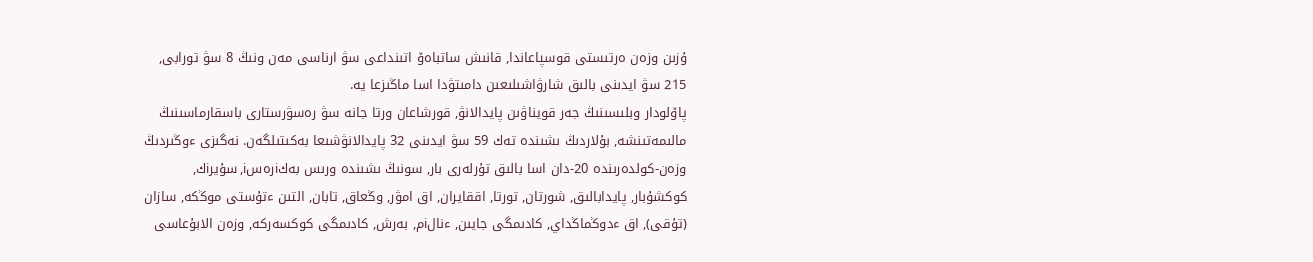ۇزىن وزەن ەرتىستى قوسپاعاندا, قانىش ساتباەۆ اتىنداعى سۋ ارناسى مەن ونىڭ 8 سۋ تورابى, 215 سۋ ايدىنى بالىق شارۋاشىلىعىن دامىتۋدا اسا ماڭىزعا يە.
پاۆلودار وبلىسىنىڭ جەر قويناۋىن پايدالانۋ, قورشاعان ورتا جانە سۋ رەسۋرستارى باسقارماسىنىڭ مالىمەتىنشە, بۇلاردىڭ ىشىندە تەك 59 سۋ ايدىنى 32 پايدالانۋشىعا بەكىتىلگەن. نەگىزى ءوڭىردىڭ وزەن-كولدەرىندە 20-دان اسا بالىق تۇرلەرى بار, سونىڭ ىشىندە ورىس بەكiرەسi, سۇيرiك, كوكشۇبار, پايدابالىق, شورتان, تورتا, اققايران, اق امۋر, وڭعاق, تابان, التىن ءتۇستى موڭكە, سازان (تۇقى), اق ءدوڭماڭداي, كادىمگى جايىن, ءنالiم, بەرش, كادىمگى كوكسەركە, وزەن الابۇعاسى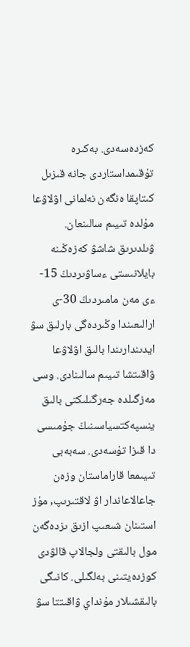كەزدەسەدى. بەكىرە تۇقىمداستاردى جانە قىزىل كىتاپقا ەنگەن نەلمانى اۋلاۋعا مۇلدە تىيىم سالىنعان.
ۋىلدىرىق شاشۋ كەزەڭىنە بايلانىستى ءساۋىردىڭ 15-ءى مەن مامىردىڭ 30-ى ارالىعىندا وڭىردەگى بارلىق سۋ ايدىندارىندا بالىق اۋلاۋعا ۋاقىتشا تىيىم سالىنادى. وسى مەزگىلدە جەرگىلىكتى بالىق ينسپەكتسياسىنىڭ جۇمىسى دا قىزا تۇسەدى. سەبەبى تىيىمعا قاراماستان وزەن جاعالاعاندار اۋ لاقتىرىپ, مۇز استىنان شىعىپ ازىق ىزدەگەن مول بالىقتى ولجالاپ قالۋدى كوزدەيتىنى بەلگىلى. كانىگى بالىقشىلار مۇنداي ۋاقىتتا سۋ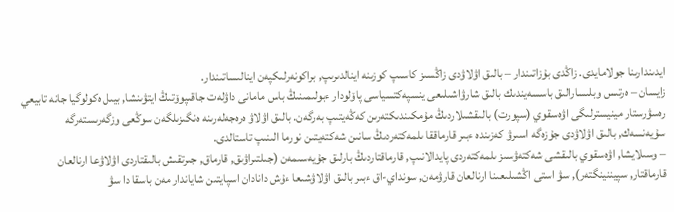ايدىندارىنا جولامايدى. زاڭدى بۇزاتىندار – بالىق اۋلاۋدى زاڭسىز كاسىپ كوزىنە اينالدىرىپ, براكونەرلىكپەن اينالىساتىندار.
زايسان – ەرتىس وبلىسارالىق باسسەيندىك بالىق شارۋاشىلىعى ينسپەكتسياسى پاۆلودار ءبولىمىنىڭ باس مامانى داۋلەت جاقىپوۆتىڭ ايتۋىنشا, بيىل ەكولوگيا جانە تابيعي رەسۋرستار مينيسترلىگى اۋەسقوي (سپورت) بالىقشىلاردىڭ مۇمكىندىكتەرىن كەڭەيتىپ بەرگەن. بالىق اۋلاۋ ەرەجەلەرىنە ەنگىزىلگەن سوڭعى وزگەرىستەرگە سۇيەنسەك, بالىق اۋلاۋدى جۇزەگە اسىرۋ كەزىندە ءبىر قارماققا ىلمەكتەردىڭ سانىن شەكتەيتىن نورما الىنىپ تاستالدى.
– وسىلايشا, اۋەسقوي بالىقشى شەكتەۋسىز ىلمەكتەردى پايدالانىپ, قارماقتاردىڭ بارلىق جۇيەسىمەن (جىلتىراۋىق, قارماق, جىرتقىش بالىقتاردى اۋلاۋعا ارنالعان قارماقتار, سپيننينگتەر), سۋ استى اڭشىلىعىنا ارنالعان قارۋمەن, سونداي-اق ءبىر بالىق اۋلاۋشىعا ءۇش دانادان اسپايتىن شاياندار مەن باسقا دا سۋ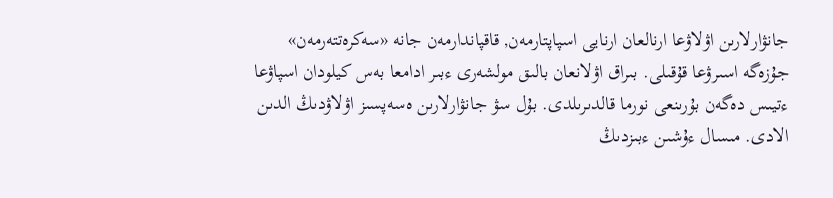جانۋارلارىن اۋلاۋعا ارنالعان ارنايى اسپاپتارمەن, قاقپاندارمەن جانە «سەكرەتتەرمەن» جۇزەگە اسىرۋعا قۇقىلى. بىراق اۋلانعان بالىق مولشەرى ءبىر ادامعا بەس كيلودان اسپاۋعا ءتيىس دەگەن بۇرىنعى نورما قالدىرىلدى. بۇل سۋ جانۋارلارىن ەسەپسىز اۋلاۋدىڭ الدىن الادى. مىسال ءۇشىن ءبىزدىڭ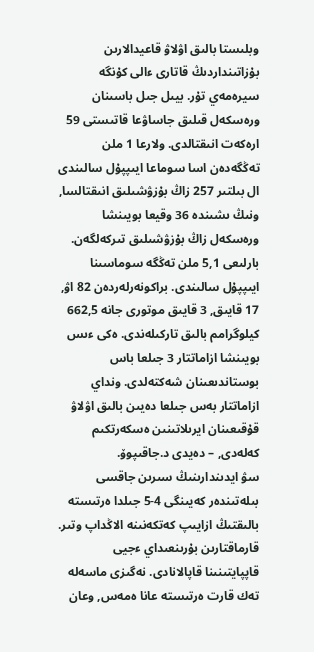وبلىستا بالىق اۋلاۋ قاعيدالارىن بۇزاتىنداردىڭ قاتارى ءالى كۇنگە سيرەمەي تۇر. بيىل جىل باسىنان ورەسكەل قىلىق جاساۋعا قاتىستى 59 ارەكەت انىقتالدى. ولارعا 1 ملن تەڭگەدەن اسا سوماعا ايىپپۇل سالىندى ال بىلتىر 257 زاڭ بۇزۋشىلىق انىقتالسا, ونىڭ ىشىندە 36 وقيعا بويىنشا ورەسكەل زاڭ بۇزۋشىلىق تىركەلگەن. بارلىعى 5,1 ملن تەڭگە سوماسىنا ايىپپۇل سالىندى. براكونەرلەردەن 82 اۋ, 17 قايىق, 3 قايىق موتورى جانە 662,5 كيلوگرامم بالىق تاركىلەندى. ەكى ءىس بويىنشا ازاماتتار 3 جىلعا باس بوستاندىعىنان شەكتەلدى. ونداي ازاماتتار بەس جىلعا دەيىن بالىق اۋلاۋ قۇقىعىنان ايرىلاتىنىن ەسكەرتكىم كەلەدى, – دەيدى د.جاقىپوۆ.
سۋ ايدىندارىنىڭ سىرىن جاقسى بىلەتىندەر كەيىنگى 4-5 جىلدا ەرتىستە بالىقتىڭ ازايىپ كەتكەنىنە الاڭداپ وتىر. قارماقتارىن بۇرىنعىداي ءجيى قاپپايتىنىنا قاپالانادى. نەگىزى ماسەلە تەك قارت ەرتىستە عانا ەمەس, وعان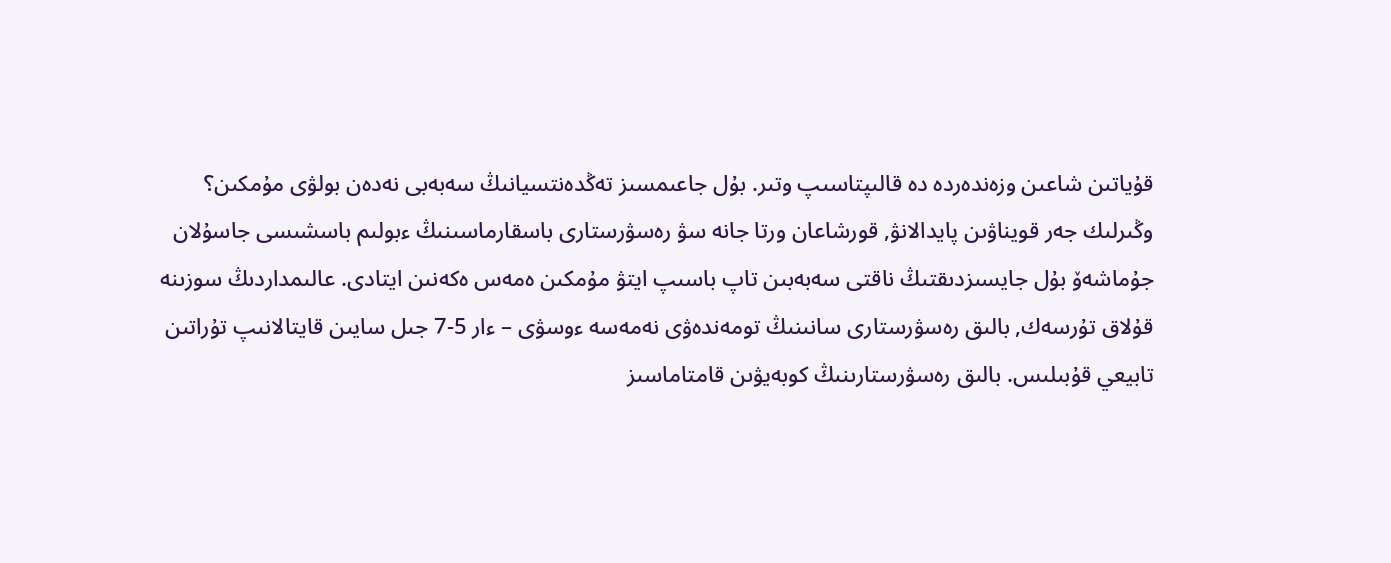قۇياتىن شاعىن وزەندەردە دە قالىپتاسىپ وتىر. بۇل جاعىمسىز تەڭدەنتسيانىڭ سەبەبى نەدەن بولۋى مۇمكىن؟
وڭىرلىك جەر قويناۋىن پايدالانۋ, قورشاعان ورتا جانە سۋ رەسۋرستارى باسقارماسىنىڭ ءبولىم باسشىسى جاسۇلان جۇماشەۆ بۇل جايسىزدىقتىڭ ناقتى سەبەبىن تاپ باسىپ ايتۋ مۇمكىن ەمەس ەكەنىن ايتادى. عالىمداردىڭ سوزىنە قۇلاق تۇرسەك, بالىق رەسۋرستارى سانىنىڭ تومەندەۋى نەمەسە ءوسۋى – ءار 5-7 جىل سايىن قايتالانىپ تۇراتىن تابيعي قۇبىلىس. بالىق رەسۋرستارىنىڭ كوبەيۋىن قامتاماسىز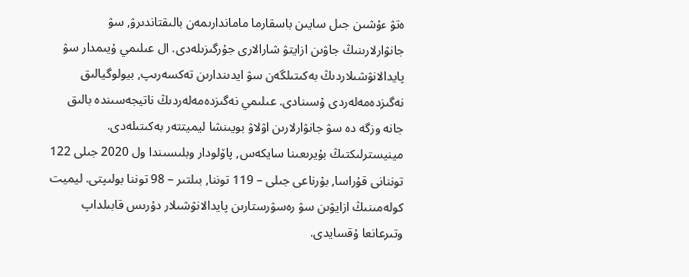ەتۋ ءۇشىن جىل سايىن باسقارما ماماندارىمەن بالىقتاندىرۋ, سۋ جانۋارلارىنىڭ جاۋىن ازايتۋ شارالارى جۇرگىزىلەدى. ال عىلىمي ۇيىمدار سۋ پايدالانۋشىلاردىڭ بەكىتىلگەن سۋ ايدىندارىن تەكسەرىپ, بيولوگيالىق نەگىزدەمەلەردى ۇسىنادى. عىلىمي نەگىزدەمەلەردىڭ ناتيجەسىندە بالىق جانە وزگە دە سۋ جانۋارلارىن اۋلاۋ بويىنشا ليميتتەر بەكىتىلەدى. مينيسترلىكتىڭ بۇيرىعىنا سايكەس, پاۆلودار وبلىسىندا ول 2020 جىلى 122 توننانى قۇراسا, بۇرناعى جىلى – 119 توننا, بىلتىر – 98 توننا بولىپتى. ليميت كولەمىنىڭ ازايۋىن سۋ رەسۋرستارىن پايدالانۋشىلار دۇرىس قابىلداپ وتىرعانعا ۇقسايدى.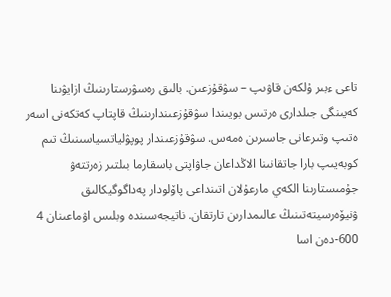تاعى ءبىر ۇلكەن قاۋىپ – سۋقۇزعىن. بالىق رەسۋرستارىنىڭ ازايۋىنا كەيىنگى جىلدارى ەرتىس بويىندا سۋقۇزعىندارىنىڭ قاپتاپ كەتكەنى اسەر ەتىپ وتىرعانى جاسىرىن ەمەس. سۋقۇزعىندار پوپۋلياتسياسىنىڭ تىم كوبەيىپ بارا جاتقانىنا الاڭداعان جاۋاپتى باسقارما بىلتىر زەرتتەۋ جۇمىستارىنا الكەي مارعۇلان اتىنداعى پاۆلودار پەداگوگيكالىق ۋنيۆەرسيتەتىنىڭ عالىمدارىن تارتقان. ناتيجەسىندە وبلىس اۋماعىنان 4 600-دەن اسا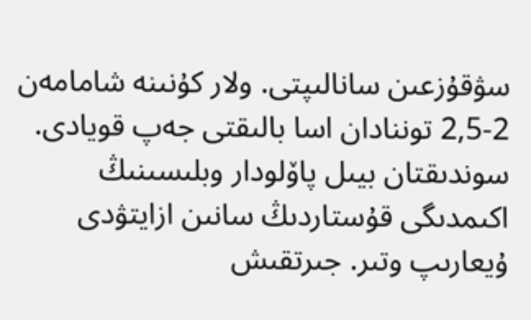سۋقۇزعىن سانالىپتى. ولار كۇنىنە شامامەن 2-2,5 توننادان اسا بالىقتى جەپ قويادى. سوندىقتان بيىل پاۆلودار وبلىسىنىڭ اكىمدىگى قۇستاردىڭ سانىن ازايتۋدى ۇيعارىپ وتىر. جىرتقىش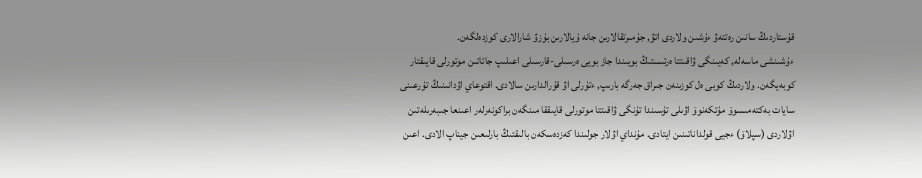قۇستاردىڭ سانىن رەتتەۋ ءۇشىن ولاردى اتۋ, جۇمىرتقالارىن جانە ۇيالارىن بۇزۋ شارالارى كوزدەلگەن.
ءۇشىنشى ماسەلە, كەيىنگى ۋاقىتتا ەرتىستىڭ بويىندا جاز بويى ەرسىلى-قارسىلى اعىلىپ جاتاتىن موتورلى قايىقتار كوبەيگەن. ولاردىڭ كوبى ەل كوزىنەن جىراق جەرگە بارىپ, ءتۇرلى اۋ قۇرالدارىن سالادى. اقتوعاي اۋدانىنىڭ تۇرعىنى سايات بەكتەمىسوۆ مۇتكەنوۆ اۋىلى تۇسىندا تۇنگى ۋاقىتتا موتورلى قايىققا مىنگەن براكونەرلەر اعىنعا جىبەرىلەتىن اۋلاردى (سپلاۆ) ءجيى قولداناتىنىن ايتادى. مۇنداي اۋلار جولىندا كەزدەسكەن بالىقتىڭ بارلىعىن جيناپ الادى. اعىن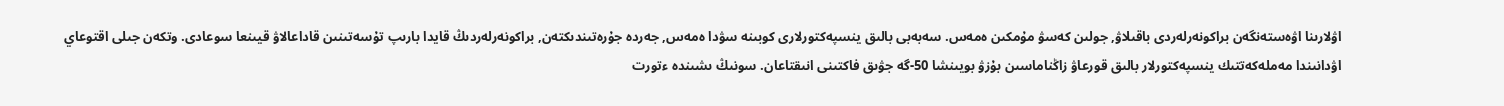اۋلارىنا اۋەستەنگەن براكونەرلەردى باقىلاۋ, جولىن كەسۋ مۇمكىن ەمەس. سەبەبى بالىق ينسپەكتورلارى كوبىنە سۋدا ەمەس, جەردە جۇرەتىندىكتەن, براكونەرلەردىڭ قايدا بارىپ تۇسەتىنىن قاداعالاۋ قيىنعا سوعادى. وتكەن جىلى اقتوعاي اۋدانىندا مەملەكەتتىك ينسپەكتورلار بالىق قورعاۋ زاڭناماسىن بۇزۋ بويىنشا 50-گە جۋىق فاكتىنى انىقتاعان. سونىڭ ىشىندە ءتورت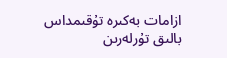ازامات بەكىرە تۇقىمداس بالىق تۇرلەرىن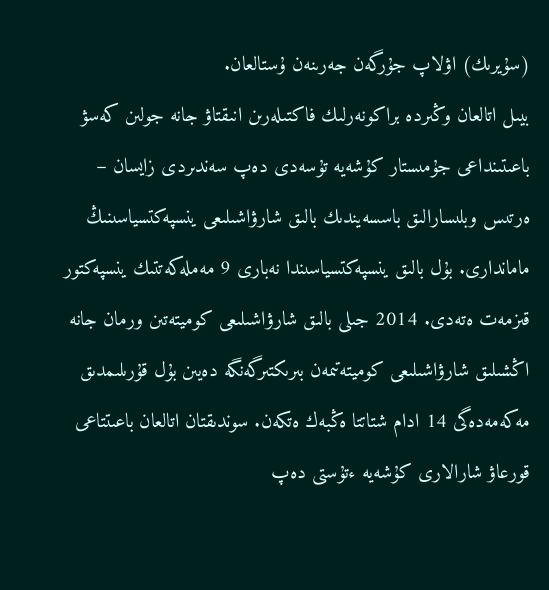(سۇيرىك) اۋلاپ جۇرگەن جەرىنەن ۇستالعان.
بيىل اتالعان وڭىردە براكونەرلىك فاكتىلەرىن انىقتاۋ جانە جولىن كەسۋ باعىتىنداعى جۇمىستار كۇشەيە تۇسەدى دەپ سەندىردى زايسان – ەرتىس وبلىسارالىق باسسەيندىك بالىق شارۋاشىلىعى ينسپەكتسياسىنىڭ ماماندارى. بۇل بالىق ينسپەكتسياسىندا نەبارى 9 مەملەكەتتىك ينسپەكتور قىزمەت ەتەدى. 2014 جىلى بالىق شارۋاشىلىعى كوميتەتىن ورمان جانە اڭشىلىق شارۋاشىلىعى كوميتەتىمەن بىرىكتىرگەنگە دەيىن بۇل قۇرىلىمدىق مەكەمەدەگى 14 ادام شتاتتا ەڭبەك ەتكەن. سوندىقتان اتالعان باعىتتاعى قورعاۋ شارالارى كۇشەيە ءتۇستى دەپ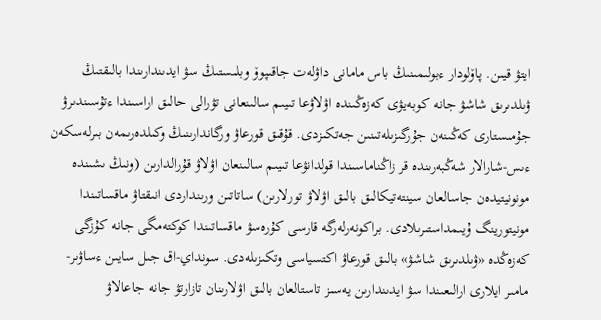ايتۋ قيىن. پاۆلودار ءبولىمىنىڭ باس مامانى داۋلەت جاقىپوۆ وبلىستىڭ سۋ ايدىندارىندا بالىقتىڭ ۋىلدىرىق شاشۋ جانە كوبەيۋى كەزەڭىندە اۋلاۋعا تىيىم سالىنعانى تۋرالى حالىق اراسىندا ءتۇسىندىرۋ جۇمىستارى كەڭىنەن جۇرگىزىلەتىنىن جەتكىزدى. قۇقىق قورعاۋ ورگاندارىنىڭ وكىلدەرىمەن بىرلەسكەن ءىس-شارالار شەڭبەرىندە قر زاڭناماسىندا قولدانۋعا تىيىم سالىنعان اۋلاۋ قۇرالدارىن (ونىڭ ىشىندە مونونيتيدەن جاسالعان سينتەتيكالىق بالىق اۋلاۋ تورلارىن) ساتاتىن ورىنداردى انىقتاۋ ماقساتىندا مونيتورينگ ۇيىمداستىرىلادى. براكونەرلەرگە قارسى كۇرەسۋ ماقساتىندا كوكتەمگى جانە كۇزگى كەزەڭدە «ۋىلدىرىق شاشۋ» بالىق قورعاۋ اكتسياسى وتكىزىلەدى. سونداي-اق جىل سايىن ءساۋىر-مامىر ايلارى ارالىعىندا سۋ ايدىندارىن يەسىز تاستالعان بالىق اۋلارىنان تازارتۋ جانە جاعالاۋ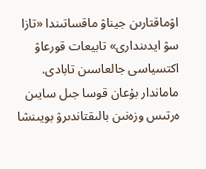اۋماقتارىن جيناۋ ماقساتىندا «تازا سۋ ايدىندارى» تابيعات قورعاۋ اكتسياسى جالعاسىن تابادى.
ماماندار بۇعان قوسا جىل سايىن ەرتىس وزەنىن بالىقتاندىرۋ بويىنشا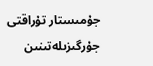جۇمىستار تۇراقتى جۇرگىزىلەتىنىن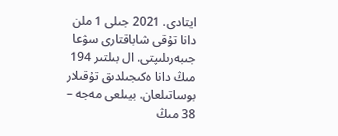ايتادى. 2021 جىلى 1 ملن دانا تۇقى شاباقتارى سۋعا جىبەرىلىپتى. ال بىلتىر 194 مىڭ دانا ەكىجىلدىق تۇقىلار بوساتىلعان. بيىلعى مەجە – 38 مىڭ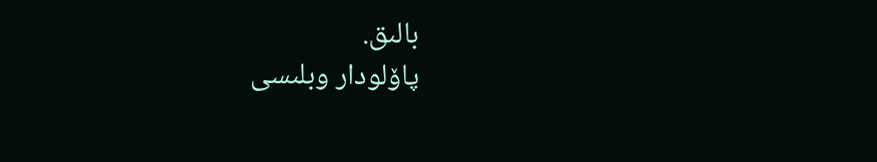بالىق.
پاۆلودار وبلىسى